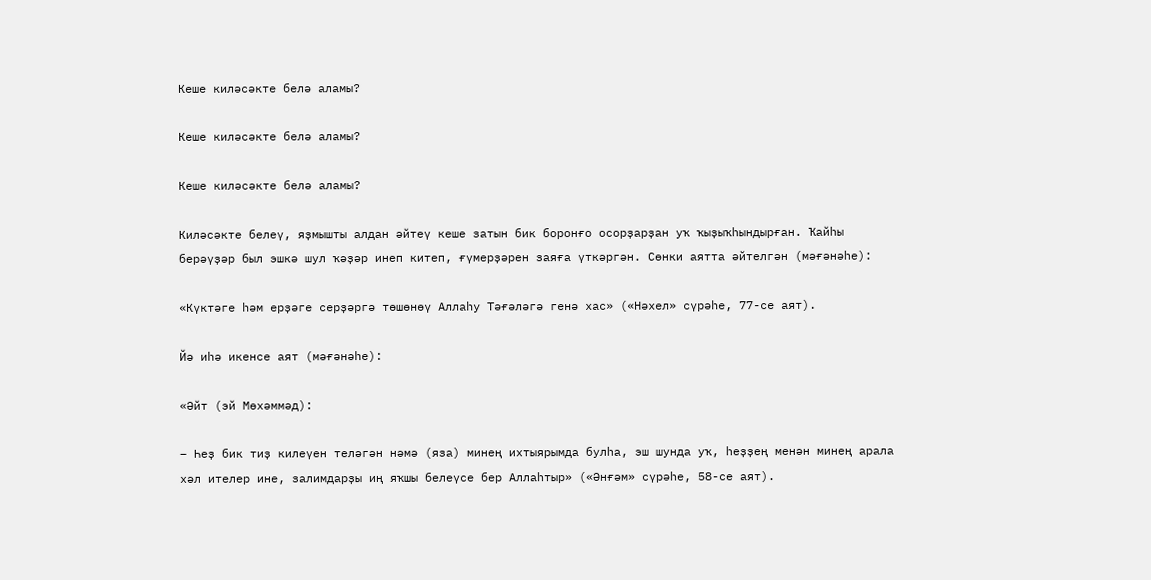Кеше киләсәкте белә аламы?

Кеше киләсәкте белә аламы?

Кеше киләсәкте белә аламы?

Киләсәкте белеү, яҙмышты алдан әйтеү кеше затын бик боронғо осорҙарҙан уҡ ҡыҙыҡһындырған. Ҡайһы берәүҙәр был эшкә шул ҡәҙәр инеп китеп, ғүмерҙәрен заяға үткәргән. Сөнки аятта әйтелгән (мәғәнәһе):

«Күктәге һәм ерҙәге серҙәргә төшөнөү Аллаһу Тәғәләгә генә хас» («Нәхел» сүрәһе, 77-се аят).

Йә иһә икенсе аят (мәғәнәһе):

«Әйт (эй Мөхәммәд):

– Һеҙ бик тиҙ килеүен теләгән нәмә (яза) минең ихтыярымда булһа, эш шунда уҡ, һеҙҙең менән минең арала хәл ителер ине, залимдарҙы иң яҡшы белеүсе бер Аллаһтыр» («Әнғәм» сүрәһе, 58-се аят).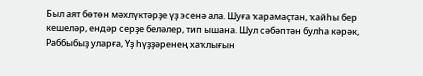Был аят бөтөн мәхлүктәрҙе үҙ эсенә ала. Шуға ҡарамаҫтан, ҡайһы бер кешеләр, ендәр серҙе беләлер, тип ышана. Шул сәбәптән булһа кәрәк, Раббыбыҙ уларға, Үҙ һүҙҙәренең хаҡлығын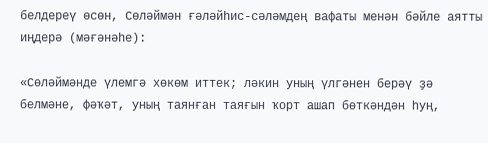белдереү өсөн, Сөләймән ғәләйһис-сәләмдең вафаты менән бәйле аятты иңдерә (мәғәнәһе):

«Сөләймәнде үлемгә хөкөм иттек; ләкин уның үлгәнен берәү ҙә белмәне, фәҡәт, уның таянған таяғын ҡорт ашап бөткәндән һуң,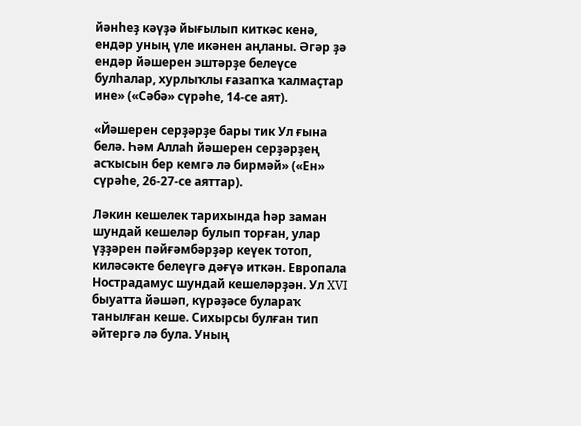йәнһеҙ кәүҙә йығылып киткәс кенә, ендәр уның үле икәнен аңланы. Әгәр ҙә ендәр йәшерен эштәрҙе белеүсе булһалар, хурлыҡлы ғазапҡа ҡалмаҫтар ине» («Сәбә» сүрәһе, 14-се аят).

«Йәшерен серҙәрҙе бары тик Ул ғына белә. Һәм Аллаһ йәшерен серҙәрҙең асҡысын бер кемгә лә бирмәй» («Ен» сүрәһе, 26-27-се аяттар).

Ләкин кешелек тарихында һәр заман шундай кешеләр булып торған, улар үҙҙәрен пәйғәмбәрҙәр кеүек тотоп, киләсәкте белеүгә дәғүә иткән. Европала Нострадамус шундай кешеләрҙән. Ул XVI быуатта йәшәп, күрәҙәсе булараҡ танылған кеше. Сихырсы булған тип әйтергә лә була. Уның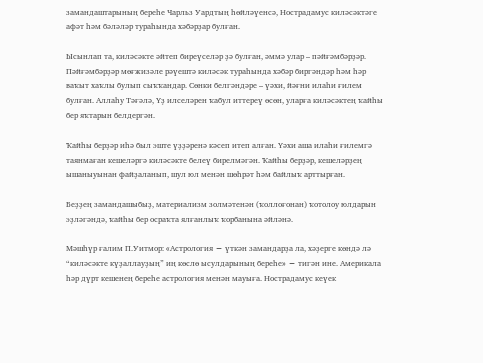замандаштарының береһе Чарльз Уардтың һөйләүенсә, Нострадамус киләсәктәге афәт һәм бәләләр тураһында хәбәрҙар булған.

Ысынлап та, киләсәкте әйтеп биреүселәр ҙә булған, әммә улар – пәйғәмбәрҙәр. Пәйғәмбәрҙәр мөғжизәле рәүештә киләсәк тураһында хәбәр биргәндәр һәм һәр ваҡыт хаҡлы булып сыҡҡандар. Сөнки белгәндәре – үәхи, йәғни илаһи ғилем булған. Аллаһу Тәғәлә, Үҙ илселәрен ҡабул иттереү өсөн, уларға киләсәктең ҡайһы бер яҡтарын белдергән.

Ҡайһы берҙәр иһә был эште үҙҙәренә кәсеп итеп алған. Үәхи аша илаһи ғилемгә таянмаған кешеләргә киләсәкте белеү бирелмәгән. Ҡайһы берҙәр, кешеләрҙең ышаныуынан файҙаланып, шул юл менән шөһрәт һәм байлыҡ арттырған.

Беҙҙең замандашыбыҙ, материализм золмәтенән (ҡоллоғонан) ҡотолоу юлдарын эҙләгәндә, ҡайһы бер осраҡта ялғанлыҡ ҡорбанына әйләнә.

Мәшһүр ғалим П.Уитмор: «Астрология − үткән замандарҙа ла, хәҙерге көндә лә “киләсәкте күҙаллауҙың” иң көслө ысулдарының береһе» − тигән ине. Америкала һәр дүрт кешенең береһе астрология менән мауыға. Нострадамус кеүек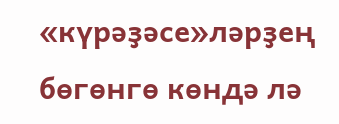«күрәҙәсе»ләрҙең бөгөнгө көндә лә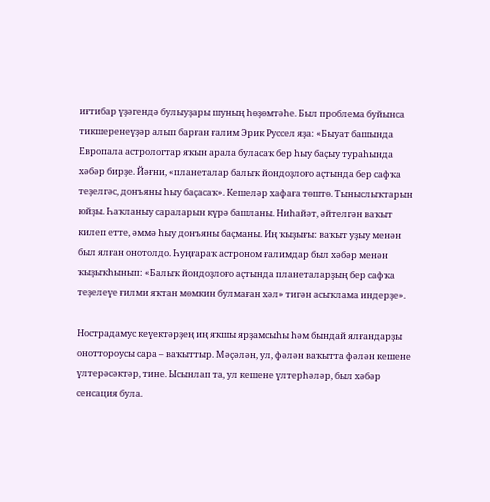иғтибар үҙәгендә булыуҙары шуның һөҙөмтәһе. Был проблема буйынса тикшеренеүҙәр алып барған ғалим Эрик Руссел яҙа: «Быуат башында Европала астрологтар яҡын арала буласаҡ бер һыу баҫыу тураһында хәбәр бирҙе. Йәғни, «планеталар балыҡ йондоҙлоғо аҫтында бер сафҡа теҙелгәс, донъяны һыу баҫасаҡ». Кешеләр хафаға төштө. Тыныслыҡтарын юйҙы. Һаҡланыу сараларын күрә башланы. Ниһайәт, әйтелгән ваҡыт килеп етте, әммә һыу донъяны баҫманы. Иң ҡыҙығы: ваҡыт уҙыу менән был ялған онотолдо. Һуңғараҡ астроном ғалимдар был хәбәр менән ҡыҙыҡһынып: «Балыҡ йондоҙлоғо аҫтында планеталарҙың бер сафҡа теҙелеүе ғилми яҡтан мөмкин булмаған хәл» тигән асыҡлама индерҙе».

Нострадамус кеүектәрҙең иң яҡшы ярҙамсыһы һәм бындай ялғандарҙы оноттороусы сара – ваҡыттыр. Мәҫәлән, ул, фәлән ваҡытта фәлән кешене үлтерәсәктәр, тине. Ысынлап та, ул кешене үлтерһәләр, был хәбәр сенсация була.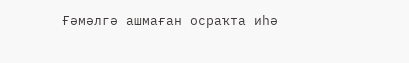Ғәмәлгә ашмаған осраҡта иһә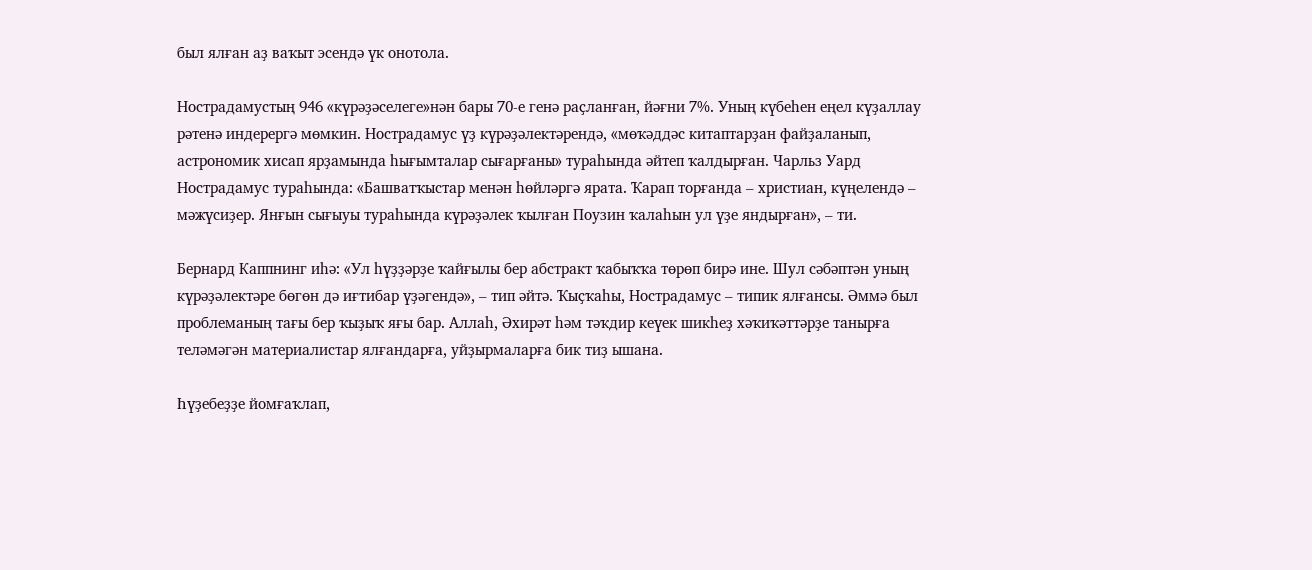был ялған аҙ ваҡыт эсендә үк онотола.

Нострадамустың 946 «күрәҙәселеге»нән бары 70-е генә раҫланған, йәғни 7%. Уның күбеһен еңел күҙаллау рәтенә индерергә мөмкин. Нострадамус үҙ күрәҙәлектәрендә, «мөҡәддәс китаптарҙан файҙаланып, астрономик хисап ярҙамында һығымталар сығарғаны» тураһында әйтеп ҡалдырған. Чарльз Уард Нострадамус тураһында: «Башватҡыстар менән һөйләргә ярата. Ҡарап торғанда – христиан, күңелендә – мәжүсиҙер. Янғын сығыуы тураһында күрәҙәлек ҡылған Поузин ҡалаһын ул үҙе яндырған», – ти.

Бернард Каппнинг иһә: «Ул һүҙҙәрҙе ҡайғылы бер абстракт ҡабыҡҡа төрөп бирә ине. Шул сәбәптән уның күрәҙәлектәре бөгөн дә иғтибар үҙәгендә», – тип әйтә. Ҡыҫҡаһы, Нострадамус – типик ялғансы. Әммә был проблеманың тағы бер ҡыҙыҡ яғы бар. Аллаһ, Әхирәт һәм тәҡдир кеүек шикһеҙ хәҡиҡәттәрҙе танырға теләмәгән материалистар ялғандарға, уйҙырмаларға бик тиҙ ышана.

Һүҙебеҙҙе йомғаҡлап,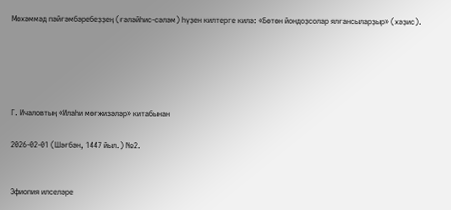Мөхәммәд пәйғәмбәребеҙҙең (ғәләйһис-сәләм) һүҙен килтерге килә: «Бөтөн йондоҙсолар ялғансыларҙыр» (хәҙис).





Г. Ичаловтың «Илаһи мөғжизәләр» китабынан

2026-02-01 (Шәғбән, 1447 йыл.) №2.


Эфиопия илселәре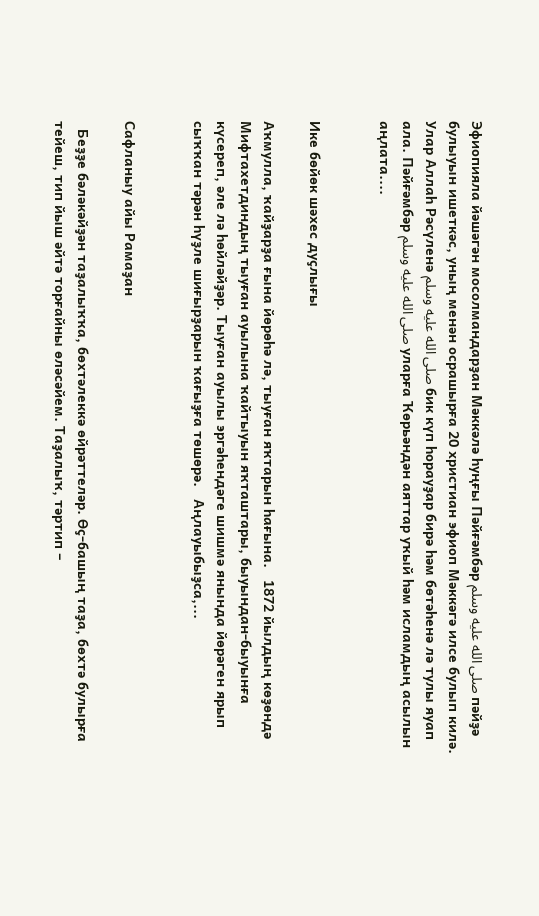Эфиопияла йәшәгән мосолмандарҙан Мәккәлә һуңғы Пәйғәмбәр صلى الله عليه وسلم пәйҙә булыуын ишеткәс, уның менән осрашырға 20 христиан эфиоп Мәккәгә илсе булып килә. Улар Аллаһ Рәсүленә صلى الله عليه وسلم бик күп һорауҙар бирә һәм бөтәһенә лә тулы яуап ала. Пәйғәмбәр صلى الله عليه وسلم уларға Ҡөрьәндән аяттар уҡый һәм исламдың асылын аңлата....


Ике бөйөк шәхес дуҫлығы

Аҡмулла, ҡайҙарҙа ғына йөрөһә лә, тыуған яҡтарын һағына.   1872 йылдың көҙөндә Мифтахетдиндың тыуған ауылына ҡайтыуын яҡташтары, быуындан-быуынға күсереп, әле лә һөйләйҙәр. Тыуған ауылы эргәһендәге шишмә янында йөрәген ярып сыҡҡан тәрән һүҙле шиғырҙарын ҡағыҙға төшөрә.   Аңлауыбыҙса,...


Сафланыу айы Рамаҙан

  Беҙҙе бәләкәйҙән таҙалыҡҡа, бөхтәлеккә өйрәттеләр. Өҫ-башың таҙа, бөхтә булырға тейеш, тип йыш әйтә торғайны өләсәйем. Таҙалыҡ, тәртип –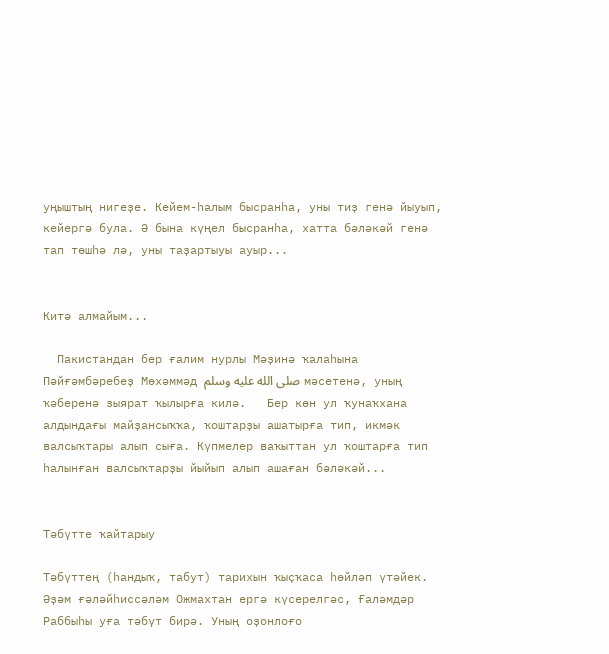уңыштың нигеҙе. Кейем-һалым бысранһа, уны тиҙ генә йыуып, кейергә була. Ә бына күңел бысранһа, хатта бәләкәй генә тап төшһә лә, уны таҙартыуы ауыр...


Китә алмайым...

  Пакистандан бер ғалим нурлы Мәҙинә ҡалаһына Пәйғәмбәребеҙ Мөхәммәд صلى الله عليه وسلم мәсетенә, уның ҡәберенә зыярат ҡылырға килә.   Бер көн ул ҡунаҡхана алдындағы майҙансыҡҡа, ҡоштарҙы ашатырға тип, икмәк валсыҡтары алып сыға. Күпмелер ваҡыттан ул ҡоштарға тип һалынған валсыҡтарҙы йыйып алып ашаған бәләкәй...


Тәбүтте ҡайтарыу

Тәбүттең (һандыҡ, табут) тарихын ҡыҫҡаса һөйләп үтәйек.   Әҙәм ғәләйһиссәләм Ожмахтан ергә күсерелгәс, Ғаләмдәр Раббыһы уға тәбүт бирә. Уның оҙонлоғо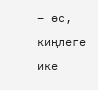− өс, киңлеге ике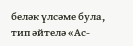беләк үлсәме була, тип әйтелә «Ас-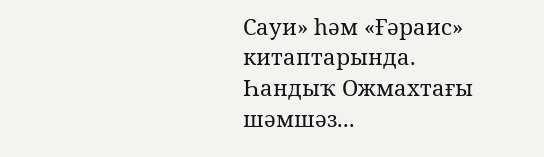Сауи» һәм «Ғәраис» китаптарында. Һандыҡ Ожмахтағы шәмшәз...